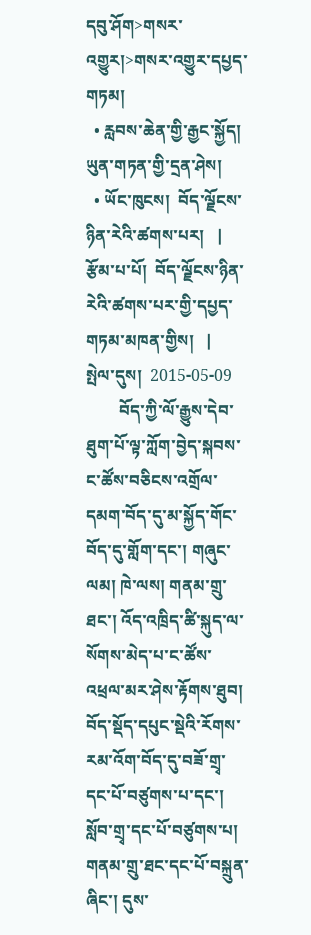དབུ་ཤོག>གསར་འགྱུར།>གསར་འགྱུར་དཔྱད་གཏམ།
  • རླབས་ཆེན་གྱི་རྒྱང་སྐྱོད། ཡུན་གཏན་གྱི་དྲན་ཤེས།
  • ཡོང་ཁུངས།  བོད་ལྗོངས་ཉིན་རེའི་ཚགས་པར།   |     རྩོམ་པ་པོ།  བོད་ལྗོངས་ཉིན་རེའི་ཚགས་པར་གྱི་དཔྱད་གཏམ་མཁན་གྱིས།   |     སྤེལ་དུས།  2015-05-09
        བོད་ཀྱི་ལོ་རྒྱུས་དེབ་ཐུག་པོ་ལྟ་ཀློག་བྱེད་སྐབས་ང་ཚོས་བཅིངས་འགྲོལ་དམག་བོད་དུ་མ་སྐྱོད་གོང་བོད་དུ་གློག་དང་། གཞུང་ལམ། ཁེ་ལས། གནམ་གྲུ་ཐང་། འོད་འཁྲིད་ཚི་སྐུད་ལ་སོགས་མེད་པ་ང་ཚོས་འཕྲལ་མར་ཤེས་རྟོགས་ཐུབ། བོད་སྡོད་དཔུང་སྡེའི་རོགས་རམ་འོག་བོད་དུ་བཟོ་གྲྭ་དང་པོ་བཙུགས་པ་དང་། སློབ་གྲྭ་དང་པོ་བཙུགས་པ། གནམ་གྲུ་ཐང་དང་པོ་བསྐྲུན་ཞིང་། དུས་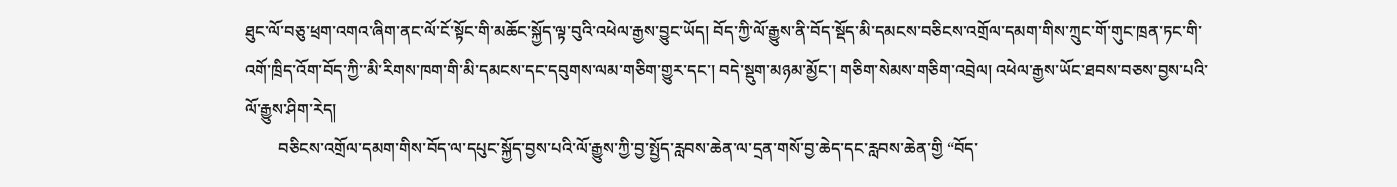ཐུང་ལོ་བཅུ་ཕྲག་འགའ་ཞིག་ནང་ལོ་ངོ་སྟོང་གི་མཆོང་སྐྱོད་ལྟ་བུའི་འཕེལ་རྒྱས་བྱུང་ཡོད། བོད་ཀྱི་ལོ་རྒྱུས་ནི་བོད་སྡོད་མི་དམངས་བཅིངས་འགྲོལ་དམག་གིས་ཀྲུང་གོ་གུང་ཁྲན་ཏང་གི་འགོ་ཁྲིད་འོག་བོད་ཀྱི་་མི་རིགས་ཁག་གི་མི་དམངས་དང་དབུགས་ལམ་གཅིག་གྱུར་དང་། བདེ་སྡུག་མཉམ་མྱོང་། གཅིག་སེམས་གཅིག་འབྲེལ། འཕེལ་རྒྱས་ཡོང་ཐབས་བཅས་བྱས་པའི་ལོ་རྒྱུས་ཤིག་རེད།
        བཅིངས་འགྲོལ་དམག་གིས་བོད་ལ་དཔུང་སྐྱོད་བྱས་པའི་ལོ་རྒྱུས་ཀྱི་བྱ་སྤྱོད་རླབས་ཆེན་ལ་དྲན་གསོ་བྱ་ཆེད་དང་རླབས་ཆེན་གྱི “བོད་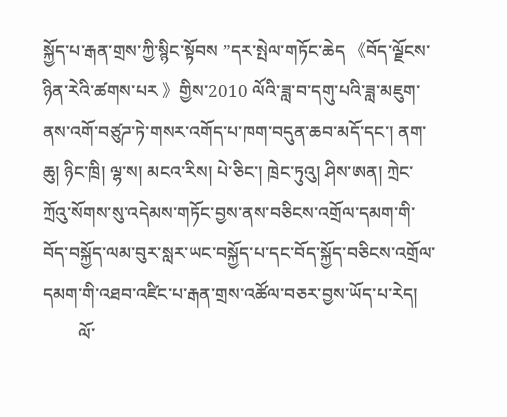སྐྱོད་པ་རྒན་གྲས་ཀྱི་སྙིང་སྟོབས ”དར་སྤེལ་གཏོང་ཆེད 《བོད་ལྗོངས་ཉིན་རེའི་ཚགས་པར 》གྱིས་2010 ལོའི་ཟླ་བ་དགུ་པའི་ཟླ་མཇུག་ནས་འགོ་བཙུཌ་ཏེ་གསར་འགོད་པ་ཁག་བདུན་ཆབ་མདོ་དང་། ནག་ཆུ། ཉིང་ཁྲི། ལྷ་ས། མངའ་རིས། པེ་ཅིང་། ཁྲེང་ཏུའུ། ཤིས་ཨན། ཀྲེང་ཀྲོའུ་སོགས་སུ་འདེམས་གཏོང་བྱས་ནས་བཅིངས་འགྲོལ་དམག་གི་བོད་བསྐྱོད་ལམ་བུར་སླར་ཡང་བསྐྱོད་པ་དང་བོད་སྐྱོད་བཅིངས་འགྲོལ་དམག་གི་འཐབ་འཛིང་པ་རྒན་གྲས་འཚོལ་བཅར་བྱས་ཡོད་པ་རེད།
        ལོ་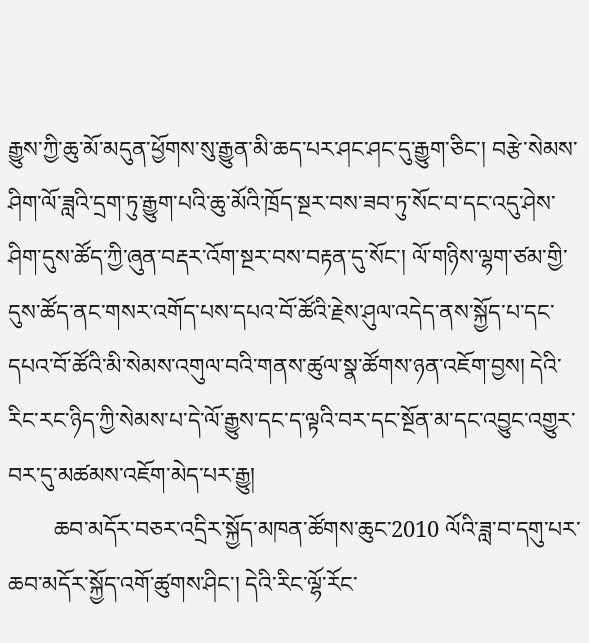རྒྱུས་ཀྱི་ཆུ་མོ་མདུན་ཕྱོགས་སུ་རྒྱུན་མི་ཆད་པར་ཤང་ཤང་དུ་རྒྱུག་ཅིང་། བརྩེ་སེམས་ཤིག་ལོ་ཟླའི་དྲག་ཏུ་རྒྱུག་པའི་ཆུ་མོའི་ཁྲོད་སྔར་བས་ཟབ་ཏུ་སོང་བ་དང་འདུ་ཤེས་ཤིག་དུས་ཚོད་ཀྱི་ཞུན་བརྡར་འོག་སྔར་བས་བརྟན་དུ་སོང་། ལོ་གཉིས་ལྷག་ཙམ་གྱི་དུས་ཚོད་ནང་གསར་འགོད་པས་དཔའ་བོ་ཚོའི་རྗེས་ཤུལ་འདེད་ནས་སྐྱོད་པ་དང་དཔའ་བོ་ཚོའི་མི་སེམས་འགུལ་བའི་གནས་ཚུལ་སྣ་ཚོགས་ཉན་འཇོག་བྱས། དེའི་རིང་རང་ཉིད་ཀྱི་སེམས་པ་དེ་ལོ་རྒྱུས་དང་ད་ལྟའི་བར་དང་སྔོན་མ་དང་འབྱུང་འགྱུར་བར་དུ་མཚམས་འཇོག་མེད་པར་རྒྱུ།
        ཆབ་མདོར་བཅར་འདྲིར་སྐྱོད་མཁན་ཚོགས་ཆུང་2010 ལོའི་ཟླ་བ་དགུ་པར་ཆབ་མདོར་སྐྱོད་འགོ་ཚུགས་ཤིང་། དེའི་རིང་ལྷོ་རོང་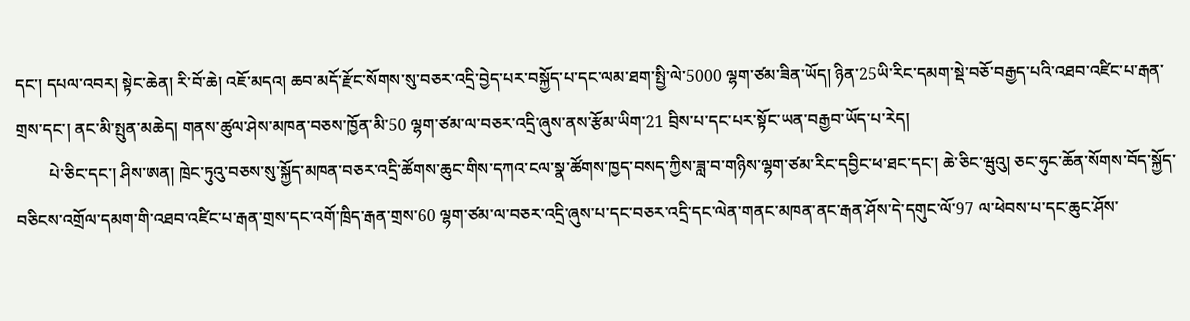དང་། དཔལ་འབར། སྟེང་ཆེན། རི་བོ་ཆེ། འཇོ་མདའ། ཆབ་མདོ་རྫོང་སོགས་སུ་བཅར་འདྲི་བྱེད་པར་བསྐྱོད་པ་དང་ལམ་ཐག་སྤྱི་ལེ་5000 ལྷག་ཙམ་ཟིན་ཡོད། ཉིན་25ཡི་རིང་དམག་སྡེ་བཅོ་བརྒྱད་པའི་འཐབ་འཛིང་པ་རྒན་གྲས་དང་། ནང་མི་སྤུན་མཆེད། གནས་ཚུལ་ཤེས་མཁན་བཅས་ཁྱོན་མི་50 ལྷག་ཙམ་ལ་བཅར་འདྲི་ཞུས་ནས་རྩོམ་ཡིག་21 བྲིས་པ་དང་པར་སྟོང་ཡན་བརྒྱབ་ཡོད་པ་རེད།
        པེ་ཅིང་དང་། ཤིས་ཨན། ཁྲེང་ཏུའུ་བཅས་སུ་སྐྱོད་མཁན་བཅར་འདྲི་ཚོགས་ཆུང་གིས་དཀའ་ངལ་སྣ་ཚོགས་ཁྱད་བསད་ཀྱིས་ཟླ་བ་གཉིས་ལྷག་ཙམ་རིང་དབྱིང་ཕ་ཐང་དང་། ཆེ་ཅིང་ཝུའུ། ཅང་ཧུང་ཆོན་སོགས་བོད་སྐྱོད་བཅིངས་འགྲོལ་དམག་གི་འཐབ་འཛིང་པ་རྒན་གྲས་དང་འགོ་ཁྲིད་རྒན་གྲས་60 ལྷག་ཙམ་ལ་བཅར་འདྲི་ཞུས་པ་དང་བཅར་འདྲི་དང་ལེན་གནང་མཁན་ནང་རྒན་ཤོས་དེ་དགུང་ལོ་97 ལ་ཕེབས་པ་དང་ཆུང་ཤོས་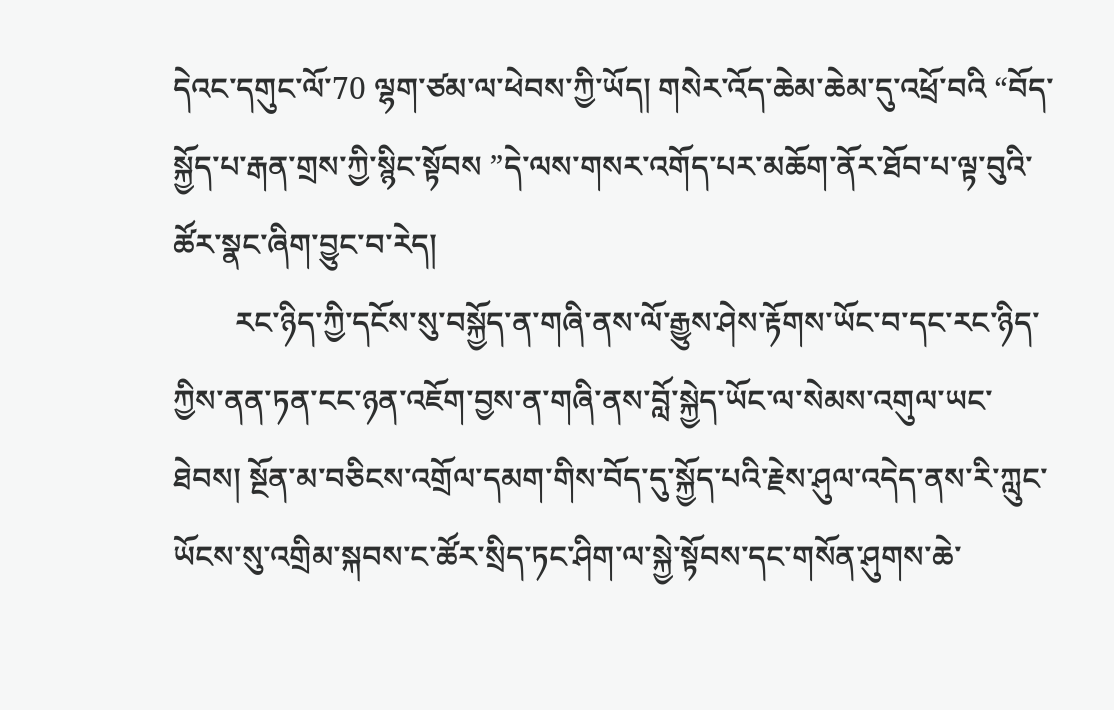དེའང་དགུང་ལོ་70 ལྷག་ཙམ་ལ་ཕེབས་ཀྱི་ཡོད། གསེར་འོད་ཆེམ་ཆེམ་དུ་འཕྲོ་བའི “བོད་སྐྱོད་པ་རྒན་གྲས་ཀྱི་སྙིང་སྟོབས ”དེ་ལས་གསར་འགོད་པར་མཆོག་ནོར་ཐོབ་པ་ལྟ་བུའི་ཚོར་སྣང་ཞིག་བྱུང་བ་རེད།
        རང་ཉིད་ཀྱི་དངོས་སུ་བསྐྱོད་ན་གཞི་ནས་ལོ་རྒྱུས་ཤེས་རྟོགས་ཡོང་བ་དང་རང་ཉིད་ཀྱིས་ནན་ཏན་ངང་ཉན་འཇོག་བྱས་ན་གཞི་ནས་བློ་སྐྱེད་ཡོང་ལ་སེམས་འགུལ་ཡང་ཐེབས། སྔོན་མ་བཅིངས་འགྲོལ་དམག་གིས་བོད་དུ་སྐྱོད་པའི་རྗེས་ཤུལ་འདེད་ནས་རི་ཀླུང་ཡོངས་སུ་འགྲིམ་སྐབས་ང་ཚོར་སྲིད་ཏང་ཤིག་ལ་སྐྱེ་སྟོབས་དང་གསོན་ཤུགས་ཆེ་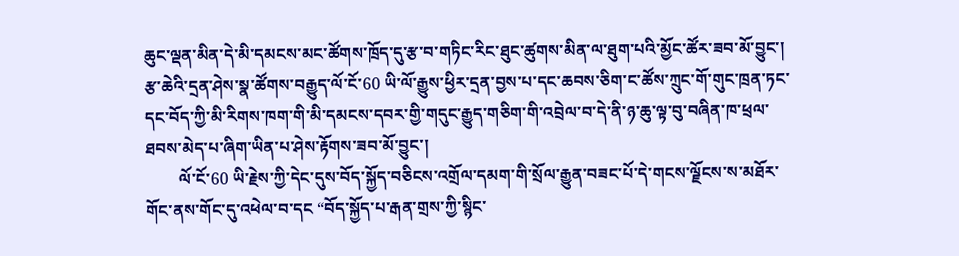ཆུང་ལྡན་མིན་དེ་མི་དམངས་མང་ཚོགས་ཁྲོད་དུ་རྩ་བ་གཏིང་རིང་ཐུང་ཚུགས་མིན་ལ་ཐུག་པའི་མྱོང་ཚོར་ཟབ་མོ་བྱུང་། རྩ་ཆེའི་དྲན་ཤེས་སྣ་ཚོགས་བརྒྱུད་ལོ་ངོ་60 ཡི་ལོ་རྒྱུས་ཕྱིར་དྲན་བྱས་པ་དང་ཆབས་ཅིག་ང་ཚོས་ཀྲུང་གོ་གུང་ཁྲན་ཏང་དང་བོད་ཀྱི་མི་རིགས་ཁག་གི་མི་དམངས་དབར་གྱི་གདུང་རྒྱུད་གཅིག་གི་འབྲེལ་བ་དེ་ནི་ཉ་ཆུ་ལྟ་བུ་བཞིན་ཁ་ཕྲལ་ཐབས་མེད་པ་ཞིག་ཡིན་པ་ཤེས་རྟོགས་ཟབ་མོ་བྱུང་།
        ལོ་ངོ་60 ཡི་རྗེས་ཀྱི་དེང་དུས་བོད་སྐྱོད་བཅིངས་འགྲོལ་དམག་གི་སྲོལ་རྒྱུན་བཟང་པོ་དེ་གངས་ལྗོངས་ས་མཐོར་གོང་ནས་གོང་དུ་འཕེལ་བ་དང “བོད་སྐྱོད་པ་རྒན་གྲས་ཀྱི་སྙིང་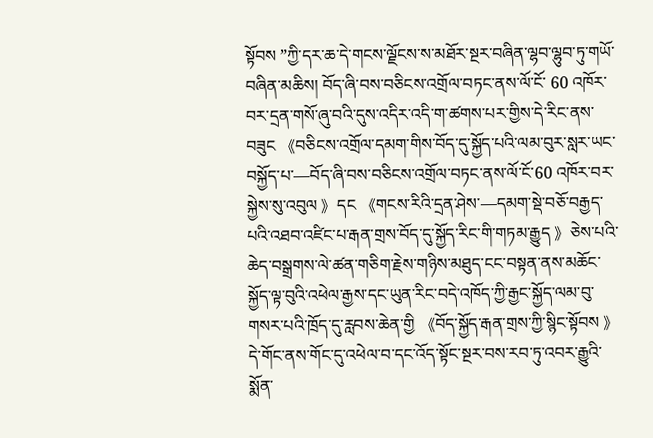སྟོབས ”ཀྱི་དར་ཆ་དེ་གངས་ལྗོངས་ས་མཐོར་སྔར་བཞིན་ལྷབ་ལྷུབ་ཏུ་གཡོ་བཞིན་མཆིས། བོད་ཞི་བས་བཅིངས་འགྲོལ་བཏང་ནས་ལོ་ངོ་ 60 འཁོར་བར་དྲན་གསོ་ཞུ་བའི་དུས་འདིར་འདི་ག་ཚགས་པར་གྱིས་དེ་རིང་ནས་བཟུང 《བཅིངས་འགྲོལ་དམག་གིས་བོད་དུ་སྐྱོད་པའི་ལམ་བུར་སླར་ཡང་བསྐྱོད་པ་—བོད་ཞི་བས་བཅིངས་འགྲོལ་བཏང་ནས་ལོ་ངོ་60 འཁོར་བར་སྐྱེས་སུ་འབུལ 》དང 《གངས་རིའི་དྲན་ཤེས་—དམག་སྡེ་བཅོ་བརྒྱད་པའི་འཐབ་འཛིང་པ་རྒན་གྲས་བོད་དུ་སྐྱོད་རིང་གི་གཏམ་རྒྱུད 》ཅེས་པའི་ཆེད་བསྒྲགས་ལེ་ཚན་གཅིག་རྗེས་གཉིས་མཐུད་ངང་བསྟན་ནས་མཆོང་སྐྱོད་ལྟ་བུའི་འཕེལ་རྒྱས་དང་ཡུན་རིང་བདེ་འཁོད་ཀྱི་རྒྱང་སྐྱོད་ལམ་བུ་གསར་པའི་ཁྲོད་དུ་རླབས་ཆེན་གྱི 《བོད་སྐྱོད་རྒན་གྲས་ཀྱི་སྙིང་སྟོབས 》དེ་གོང་ནས་གོང་དུ་འཕེལ་བ་དང་འོད་སྟོང་སྔར་བས་རབ་ཏུ་འབར་རྒྱུའི་སྨོན་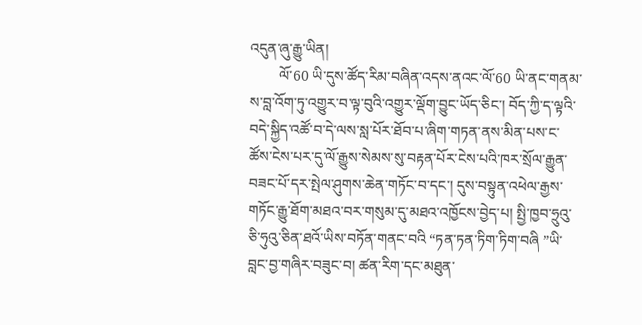འདུན་ཞུ་རྒྱུ་ཡིན།
        ལོ་60 ཡི་དུས་ཚོད་རིམ་བཞིན་འདས་ནའང་ལོ་60 ཡི་ནང་གནམ་ས་བླ་འོག་ཏུ་འགྱུར་བ་ལྟ་བུའི་འགྱུར་ལྡོག་བྱུང་ཡོད་ཅིང་། བོད་ཀྱི་ད་ལྟའི་བདེ་སྐྱིད་འཚོ་བ་དེ་ལས་སླ་པོར་ཐོབ་པ་ཞིག་གཏན་ནས་མིན་པས་ང་ཚོས་ངེས་པར་དུ་ལོ་རྒྱུས་སེམས་སུ་བརྟན་པོར་ངེས་པའི་ཁར་སྲོལ་རྒྱུན་བཟང་པོ་དར་སྤེལ་ཤུགས་ཆེན་གཏོང་བ་དང་། དུས་བསྟུན་འཕེལ་རྒྱས་གཏོང་རྒྱུ་ཐོག་མཐའ་བར་གསུམ་དུ་མཐའ་འཁྱོངས་བྱེད་པ། སྤྱི་ཁྱབ་ཧྲུའུ་ཅི་ཧུའུ་ཅིན་ཐའོ་ཡིས་བཏོན་གནང་བའི “ཏན་ཏན་ཏིག་ཏིག་བཞི ”ཡི་བླང་བྱ་གཞིར་བཟུང་བ། ཚན་རིག་དང་མཐུན་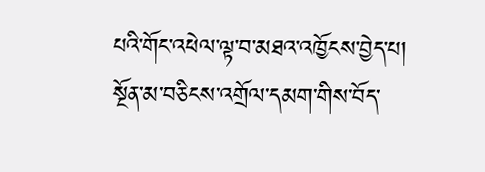པའི་གོང་འཕེལ་ལྟ་བ་མཐའ་འཁྱོངས་བྱེད་པ། སྔོན་མ་བཅིངས་འགྲོལ་དམག་གིས་བོད་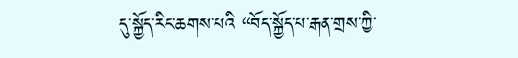དུ་སྐྱོད་རིང་ཆགས་པའི “བོད་སྐྱོད་པ་རྒན་གྲས་ཀྱི་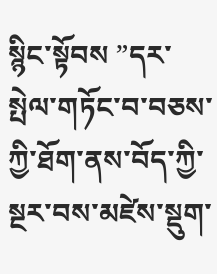སྙིང་སྟོབས ”དར་སྤེལ་གཏོང་བ་བཅས་ཀྱི་ཐོག་ནས་བོད་ཀྱི་སྔར་བས་མཛེས་སྡུག་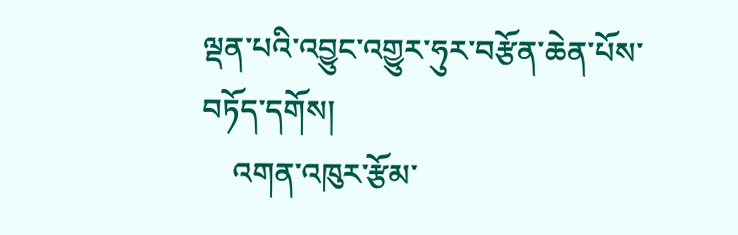ལྡན་པའི་འབྱུང་འགྱུར་ཧུར་བརྩོན་ཆེན་པོས་བཏོད་དགོས།
    འགན་འཁུར་རྩོམ་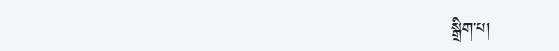སྒྲིག་པ།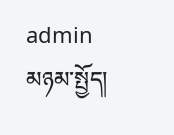admin
མཉམ་སྤྱོད།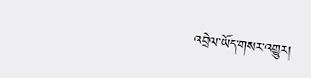འབྲེལ་ཡོད་གསར་འགྱུར།